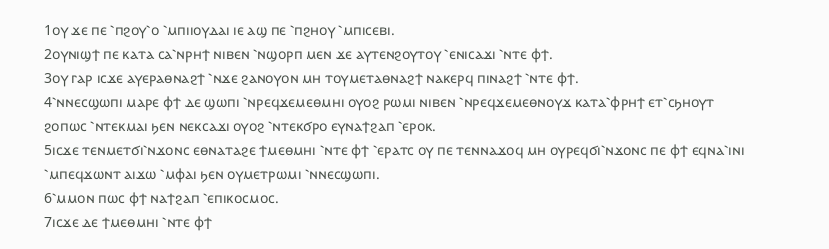1ⲟⲩ ϫⲉ ⲡⲉ ⳿ⲡϩⲟⲩ⳿ⲟ ⳿ⲙⲡⲓⲓⲟⲩⲇⲁⲓ ⲓⲉ ⲁϣ ⲡⲉ ⳿ⲡϩⲏⲟⲩ ⳿ⲙⲡⲓⲥⲉⲃⲓ.
2ⲟⲩⲛⲓϣϯ ⲡⲉ ⲕⲁⲧⲁ ⲥⲁ⳿ⲛⲣⲏϯ ⲛⲓⲃⲉⲛ ⳿ⲛϣⲟⲣⲡ ⲙⲉⲛ ϫⲉ ⲁⲩⲧⲉⲛϩⲟⲩⲧⲟⲩ ⳿ⲉⲛⲓⲥⲁϫⲓ ⳿ⲛⲧⲉ ⲫϯ.
3ⲟⲩ ⲅⲁⲣ ⲓⲥϫⲉ ⲁⲩⲉⲣⲁⲑⲛⲁϩϯ ⳿ⲛϫⲉ ϩⲁⲛⲟⲩⲟⲛ ⲙⲏ ⲧⲟⲩⲙⲉⲧⲁⲑⲛⲁϩϯ ⲛⲁⲕⲉⲣϥ ⲡⲓⲛⲁϩϯ ⳿ⲛⲧⲉ ⲫϯ.
4⳿ⲛⲛⲉⲥϣⲱⲡⲓ ⲙⲁⲣⲉ ⲫϯ ⲇⲉ ϣⲱⲡⲓ ⳿ⲛⲣⲉϥϫⲉⲙⲉⲑⲙⲏⲓ ⲟⲩⲟϩ ⲣⲱⲙⲓ ⲛⲓⲃⲉⲛ ⳿ⲛⲣⲉϥϫⲉⲙⲉⲑⲛⲟⲩϫ ⲕⲁⲧⲁ⳿ⲫⲣⲏϯ ⲉⲧ⳿ⲥϧⲏⲟⲩⲧ ϩⲟⲡⲱⲥ ⳿ⲛⲧⲉⲕⲙⲁⲓ ϧⲉⲛ ⲛⲉⲕⲥⲁϫⲓ ⲟⲩⲟϩ ⳿ⲛⲧⲉⲕϭⲣⲟ ⲉⲩⲛⲁϯϩⲁⲡ ⳿ⲉⲣⲟⲕ.
5ⲓⲥϫⲉ ⲧⲉⲛⲙⲉⲧϭⲓ⳿ⲛϫⲟⲛⲥ ⲉⲑⲛⲁⲧⲁϩⲉ ϯⲙⲉⲑⲙⲏⲓ ⳿ⲛⲧⲉ ⲫϯ ⳿ⲉⲣⲁⲧⲥ ⲟⲩ ⲡⲉ ⲧⲉⲛⲛⲁϫⲟϥ ⲙⲏ ⲟⲩⲣⲉϥϭⲓ⳿ⲛϫⲟⲛⲥ ⲡⲉ ⲫϯ ⲉϥⲛⲁ⳿ⲓⲛⲓ ⳿ⲙⲡⲉϥϫⲱⲛⲧ ⲁⲓϫⲱ ⳿ⲙⲫⲁⲓ ϧⲉⲛ ⲟⲩⲙⲉⲧⲣⲱⲙⲓ ⳿ⲛⲛⲉⲥϣⲱⲡⲓ.
6⳿ⲙⲙⲟⲛ ⲡⲱⲥ ⲫϯ ⲛⲁϯϩⲁⲡ ⳿ⲉⲡⲓⲕⲟⲥⲙⲟⲥ.
7ⲓⲥϫⲉ ⲇⲉ ϯⲙⲉⲑⲙⲏⲓ ⳿ⲛⲧⲉ ⲫϯ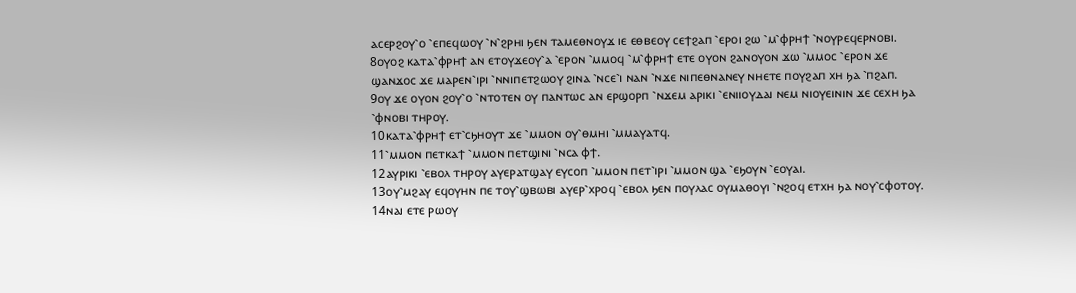ⲁⲥⲉⲣϩⲟⲩ⳿ⲟ ⳿ⲉⲡⲉϥⲱⲟⲩ ⳿ⲛ⳿ϩⲣⲏⲓ ϧⲉⲛ ⲧⲁⲙⲉⲑⲛⲟⲩϫ ⲓⲉ ⲉⲑⲃⲉⲟⲩ ⲥⲉϯϩⲁⲡ ⳿ⲉⲣⲟⲓ ϩⲱ ⳿ⲙ⳿ⲫⲣⲏϯ ⳿ⲛⲟⲩⲣⲉϥⲉⲣⲛⲟⲃⲓ.
8ⲟⲩⲟϩ ⲕⲁⲧⲁ⳿ⲫⲣⲏϯ ⲁⲛ ⲉⲧⲟⲩϫⲉⲟⲩ⳿ⲁ ⳿ⲉⲣⲟⲛ ⳿ⲙⲙⲟϥ ⳿ⲙ⳿ⲫⲣⲏϯ ⲉⲧⲉ ⲟⲩⲟⲛ ϩⲁⲛⲟⲩⲟⲛ ϫⲱ ⳿ⲙⲙⲟⲥ ⳿ⲉⲣⲟⲛ ϫⲉ ϣⲁⲛϫⲟⲥ ϫⲉ ⲙⲁⲣⲉⲛ⳿ⲓⲣⲓ ⳿ⲛⲛⲓⲡⲉⲧϩⲱⲟⲩ ϩⲓⲛⲁ ⳿ⲛⲥⲉ⳿ⲓ ⲛⲁⲛ ⳿ⲛϫⲉ ⲛⲓⲡⲉⲑⲛⲁⲛⲉⲩ ⲛⲏⲉⲧⲉ ⲡⲟⲩϩⲁⲡ ⲭⲏ ϧⲁ ⳿ⲡϩⲁⲡ.
9ⲟⲩ ϫⲉ ⲟⲩⲟⲛ ϩⲟⲩ⳿ⲟ ⳿ⲛⲧⲟⲧⲉⲛ ⲟⲩ ⲡⲁⲛⲧⲱⲥ ⲁⲛ ⲉⲣϣⲟⲣⲡ ⳿ⲛϫⲉⲙ ⲁⲣⲓⲕⲓ ⳿ⲉⲛⲓⲓⲟⲩⲇⲁⲓ ⲛⲉⲙ ⲛⲓⲟⲩⲉⲓⲛⲓⲛ ϫⲉ ⲥⲉⲭⲏ ϧⲁ ⳿ⲫⲛⲟⲃⲓ ⲧⲏⲣⲟⲩ.
10ⲕⲁⲧⲁ⳿ⲫⲣⲏϯ ⲉⲧ⳿ⲥϧⲏⲟⲩⲧ ϫⲉ ⳿ⲙⲙⲟⲛ ⲟⲩ⳿ⲑⲙⲏⲓ ⳿ⲙⲙⲁⲩⲁⲧϥ.
11⳿ⲙⲙⲟⲛ ⲡⲉⲧⲕⲁϯ ⳿ⲙⲙⲟⲛ ⲡⲉⲧϣⲓⲛⲓ ⳿ⲛⲥⲁ ⲫϯ.
12ⲁⲩⲣⲓⲕⲓ ⳿ⲉⲃⲟⲗ ⲧⲏⲣⲟⲩ ⲁⲩⲉⲣⲁⲧϣⲁⲩ ⲉⲩⲥⲟⲡ ⳿ⲙⲙⲟⲛ ⲡⲉⲧ⳿ⲓⲣⲓ ⳿ⲙⲙⲟⲛ ϣⲁ ⳿ⲉϧⲟⲩⲛ ⳿ⲉⲟⲩⲁⲓ.
13ⲟⲩ⳿ⲙϩⲁⲩ ⲉϥⲟⲩⲏⲛ ⲡⲉ ⲧⲟⲩ⳿ϣⲃⲱⲃⲓ ⲁⲩⲉⲣ⳿ⲭⲣⲟϥ ⳿ⲉⲃⲟⲗ ϧⲉⲛ ⲡⲟⲩⲗⲁⲥ ⲟⲩⲙⲁⲑⲟⲩⲓ ⳿ⲛϩⲟϥ ⲉⲧⲭⲏ ϧⲁ ⲛⲟⲩ⳿ⲥⲫⲟⲧⲟⲩ.
14ⲛⲁⲓ ⲉⲧⲉ ⲣⲱⲟⲩ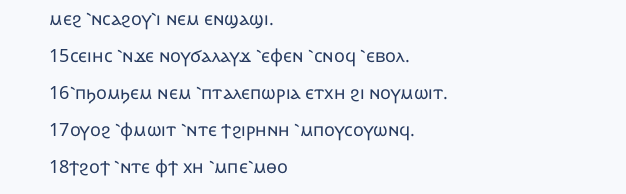ⲙⲉϩ ⳿ⲛⲥⲁϩⲟⲩ⳿ⲓ ⲛⲉⲙ ⲉⲛϣⲁϣⲓ.
15ⲥⲉⲓⲏⲥ ⳿ⲛϫⲉ ⲛⲟⲩϭⲁⲗⲁⲩϫ ⳿ⲉⲫⲉⲛ ⳿ⲥⲛⲟϥ ⳿ⲉⲃⲟⲗ.
16⳿ⲡϧⲟⲙϧⲉⲙ ⲛⲉⲙ ⳿ⲡⲧⲁⲗⲉⲡⲱⲣⲓⲁ ⲉⲧⲭⲏ ϩⲓ ⲛⲟⲩⲙⲱⲓⲧ.
17ⲟⲩⲟϩ ⳿ⲫⲙⲱⲓⲧ ⳿ⲛⲧⲉ ϯϩⲓⲣⲏⲛⲏ ⳿ⲙⲡⲟⲩⲥⲟⲩⲱⲛϥ.
18ϯϩⲟϯ ⳿ⲛⲧⲉ ⲫϯ ⲭⲏ ⳿ⲙⲡⲉ⳿ⲙⲑⲟ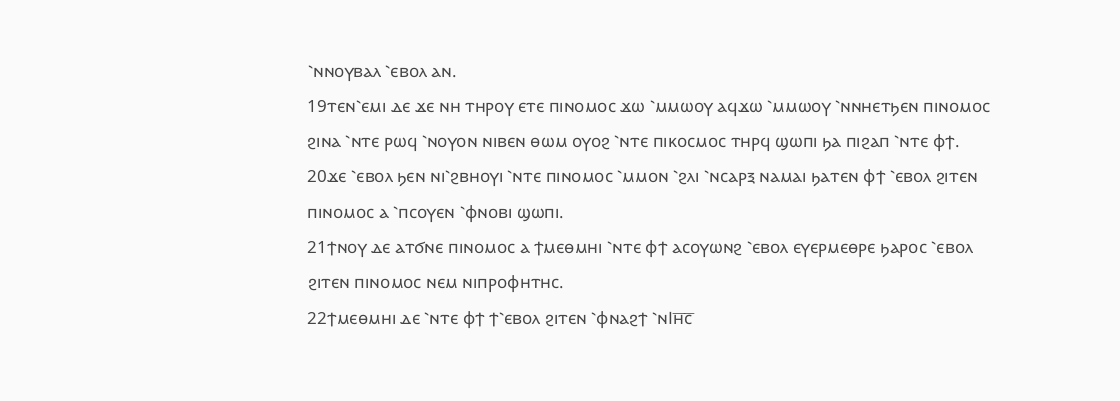⳿ⲛⲛⲟⲩⲃⲁⲗ ⳿ⲉⲃⲟⲗ ⲁⲛ.
19ⲧⲉⲛ⳿ⲉⲙⲓ ⲇⲉ ϫⲉ ⲛⲏ ⲧⲏⲣⲟⲩ ⲉⲧⲉ ⲡⲓⲛⲟⲙⲟⲥ ϫⲱ ⳿ⲙⲙⲱⲟⲩ ⲁϥϫⲱ ⳿ⲙⲙⲱⲟⲩ ⳿ⲛⲛⲏⲉⲧϧⲉⲛ ⲡⲓⲛⲟⲙⲟⲥ ϩⲓⲛⲁ ⳿ⲛⲧⲉ ⲣⲱϥ ⳿ⲛⲟⲩⲟⲛ ⲛⲓⲃⲉⲛ ⲑⲱⲙ ⲟⲩⲟϩ ⳿ⲛⲧⲉ ⲡⲓⲕⲟⲥⲙⲟⲥ ⲧⲏⲣϥ ϣⲱⲡⲓ ϧⲁ ⲡⲓϩⲁⲡ ⳿ⲛⲧⲉ ⲫϯ.
20ϫⲉ ⳿ⲉⲃⲟⲗ ϧⲉⲛ ⲛⲓ⳿ϩⲃⲏⲟⲩⲓ ⳿ⲛⲧⲉ ⲡⲓⲛⲟⲙⲟⲥ ⳿ⲙⲙⲟⲛ ⳿ϩⲗⲓ ⳿ⲛⲥⲁⲣⲝ ⲛⲁⲙⲁⲓ ϧⲁⲧⲉⲛ ⲫϯ ⳿ⲉⲃⲟⲗ ϩⲓⲧⲉⲛ ⲡⲓⲛⲟⲙⲟⲥ ⲁ ⳿ⲡⲥⲟⲩⲉⲛ ⳿ⲫⲛⲟⲃⲓ ϣⲱⲡⲓ.
21ϯⲛⲟⲩ ⲇⲉ ⲁⲧϭⲛⲉ ⲡⲓⲛⲟⲙⲟⲥ ⲁ ϯⲙⲉⲑⲙⲏⲓ ⳿ⲛⲧⲉ ⲫϯ ⲁⲥⲟⲩⲱⲛϩ ⳿ⲉⲃⲟⲗ ⲉⲩⲉⲣⲙⲉⲑⲣⲉ ϧⲁⲣⲟⲥ ⳿ⲉⲃⲟⲗ ϩⲓⲧⲉⲛ ⲡⲓⲛⲟⲙⲟⲥ ⲛⲉⲙ ⲛⲓⲡⲣⲟⲫⲏⲧⲏⲥ.
22ϯⲙⲉⲑⲙⲏⲓ ⲇⲉ ⳿ⲛⲧⲉ ⲫϯ ϯ⳿ⲉⲃⲟⲗ ϩⲓⲧⲉⲛ ⳿ⲫⲛⲁϩϯ ⳿ⲛⲒⲏ̅ⲥ̅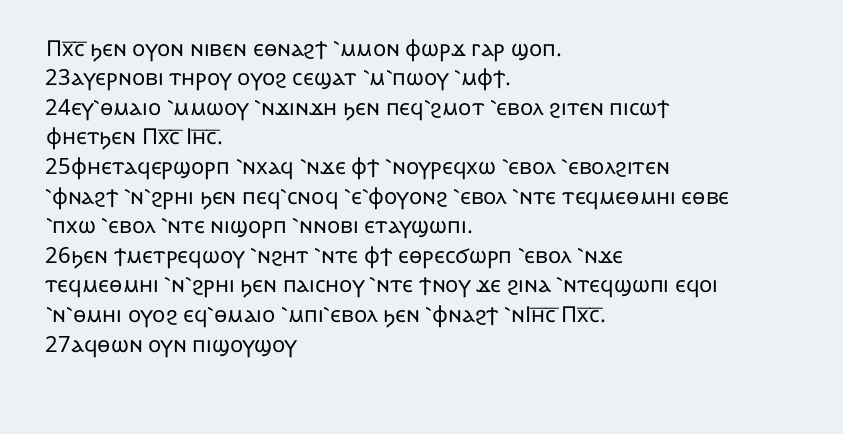Ⲡⲭ̅ⲥ̅ ϧⲉⲛ ⲟⲩⲟⲛ ⲛⲓⲃⲉⲛ ⲉⲑⲛⲁϩϯ ⳿ⲙⲙⲟⲛ ⲫⲱⲣϫ ⲅⲁⲣ ϣⲟⲡ.
23ⲁⲩⲉⲣⲛⲟⲃⲓ ⲧⲏⲣⲟⲩ ⲟⲩⲟϩ ⲥⲉϣⲁⲧ ⳿ⲙ⳿ⲡⲱⲟⲩ ⳿ⲙⲫϯ.
24ⲉⲩ⳿ⲑⲙⲁⲓⲟ ⳿ⲙⲙⲱⲟⲩ ⳿ⲛϫⲓⲛϫⲏ ϧⲉⲛ ⲡⲉϥ⳿ϩⲙⲟⲧ ⳿ⲉⲃⲟⲗ ϩⲓⲧⲉⲛ ⲡⲓⲥⲱϯ ⲫⲏⲉⲧϧⲉⲛ Ⲡⲭ̅ⲥ̅ Ⲓⲏ̅ⲥ̅.
25ⲫⲏⲉⲧⲁϥⲉⲣϣⲟⲣⲡ ⳿ⲛⲭⲁϥ ⳿ⲛϫⲉ ⲫϯ ⳿ⲛⲟⲩⲣⲉϥⲭⲱ ⳿ⲉⲃⲟⲗ ⳿ⲉⲃⲟⲗϩⲓⲧⲉⲛ ⳿ⲫⲛⲁϩϯ ⳿ⲛ⳿ϩⲣⲏⲓ ϧⲉⲛ ⲡⲉϥ⳿ⲥⲛⲟϥ ⳿ⲉ⳿ⲫⲟⲩⲟⲛϩ ⳿ⲉⲃⲟⲗ ⳿ⲛⲧⲉ ⲧⲉϥⲙⲉⲑⲙⲏⲓ ⲉⲑⲃⲉ ⳿ⲡⲭⲱ ⳿ⲉⲃⲟⲗ ⳿ⲛⲧⲉ ⲛⲓϣⲟⲣⲡ ⳿ⲛⲛⲟⲃⲓ ⲉⲧⲁⲩϣⲱⲡⲓ.
26ϧⲉⲛ ϯⲙⲉⲧⲣⲉϥⲱⲟⲩ ⳿ⲛϩⲏⲧ ⳿ⲛⲧⲉ ⲫϯ ⲉⲑⲣⲉⲥϭⲱⲣⲡ ⳿ⲉⲃⲟⲗ ⳿ⲛϫⲉ ⲧⲉϥⲙⲉⲑⲙⲏⲓ ⳿ⲛ⳿ϩⲣⲏⲓ ϧⲉⲛ ⲡⲁⲓⲥⲏⲟⲩ ⳿ⲛⲧⲉ ϯⲛⲟⲩ ϫⲉ ϩⲓⲛⲁ ⳿ⲛⲧⲉϥϣⲱⲡⲓ ⲉϥⲟⲓ ⳿ⲛ⳿ⲑⲙⲏⲓ ⲟⲩⲟϩ ⲉϥ⳿ⲑⲙⲁⲓⲟ ⳿ⲙⲡⲓ⳿ⲉⲃⲟⲗ ϧⲉⲛ ⳿ⲫⲛⲁϩϯ ⳿ⲛⲒⲏ̅ⲥ̅ Ⲡⲭ̅ⲥ̅.
27ⲁϥⲑⲱⲛ ⲟⲩⲛ ⲡⲓϣⲟⲩϣⲟⲩ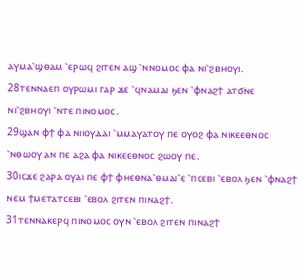ⲁⲩⲙⲁ⳿ϣⲑⲁⲙ ⳿ⲉⲣⲱϥ ϩⲓⲧⲉⲛ ⲁϣ ⳿ⲛⲛⲟⲙⲟⲥ ⲫⲁ ⲛⲓ⳿ϩⲃⲏⲟⲩⲓ.
28ⲧⲉⲛⲛⲁⲉⲡ ⲟⲩⲣⲱⲙⲓ ⲅⲁⲣ ϫⲉ ⳿ϥⲛⲁⲙⲁⲓ ϧⲉⲛ ⳿ⲫⲛⲁϩϯ ⲁⲧϭⲛⲉ ⲛⲓ⳿ϩⲃⲏⲟⲩⲓ ⳿ⲛⲧⲉ ⲡⲓⲛⲟⲙⲟⲥ.
29ϣⲁⲛ ⲫϯ ⲫⲁ ⲛⲓⲓⲟⲩⲇⲁⲓ ⳿ⲙⲙⲁⲩⲁⲧⲟⲩ ⲡⲉ ⲟⲩⲟϩ ⲫⲁ ⲛⲓⲕⲉⲉⲑⲛⲟⲥ ⳿ⲛⲑⲱⲟⲩ ⲁⲛ ⲡⲉ ⲁϩⲁ ⲫⲁ ⲛⲓⲕⲉⲉⲑⲛⲟⲥ ϩⲱⲟⲩ ⲡⲉ.
30ⲓⲥϫⲉ ϩⲁⲣⲁ ⲟⲩⲁⲓ ⲡⲉ ⲫϯ ⲫⲏⲉⲑⲛⲁ⳿ⲑⲙⲁⲓ⳿ⲉ ⳿ⲡⲥⲉⲃⲓ ⳿ⲉⲃⲟⲗ ϧⲉⲛ ⳿ⲫⲛⲁϩϯ ⲛⲉⲙ ϯⲙⲉⲧⲁⲧⲥⲉⲃⲓ ⳿ⲉⲃⲟⲗ ϩⲓⲧⲉⲛ ⲡⲓⲛⲁϩϯ.
31ⲧⲉⲛⲛⲁⲕⲉⲣϥ ⲡⲓⲛⲟⲙⲟⲥ ⲟⲩⲛ ⳿ⲉⲃⲟⲗ ϩⲓⲧⲉⲛ ⲡⲓⲛⲁϩϯ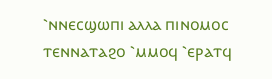⳿ⲛⲛⲉⲥϣⲱⲡⲓ ⲁⲗⲗⲁ ⲡⲓⲛⲟⲙⲟⲥ ⲧⲉⲛⲛⲁⲧⲁϩⲟ ⳿ⲙⲙⲟϥ ⳿ⲉⲣⲁⲧϥ